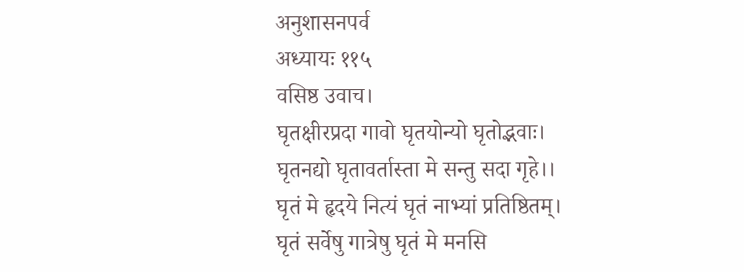अनुशासनपर्व
अध्यायः ११५
वसिष्ठ उवाच।
घृतक्षीरप्रदा गावो घृतयोन्यो घृतोद्भवाः।
घृतनद्यो घृतावर्तास्ता मे सन्तु सदा गृहे।।
घृतं मे हृदये नित्यं घृतं नाभ्यां प्रतिष्ठितम्।
घृतं सर्वेषु गात्रेषु घृतं मे मनसि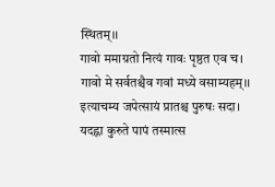स्थितम्।।
गावो ममाग्रतो नित्यं गावः पृष्ठत एव च।
गावो मे सर्वतश्चैव गवां मध्ये वसाम्यहम्।।
इत्याचम्य जपेत्सायं प्रातश्च पुरुषः सदा।
यदह्ना कुरुते पापं तस्मात्स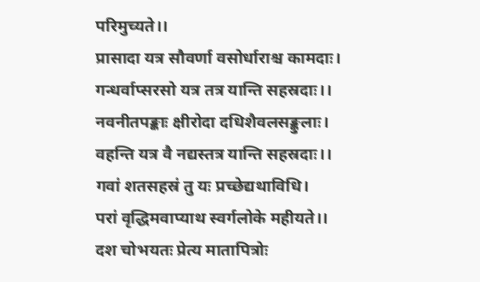परिमुच्यते।।
प्रासादा यत्र सौवर्णा वसोर्धाराश्च कामदाः।
गन्धर्वाप्सरसो यत्र तत्र यान्ति सहस्रदाः।।
नवनीतपङ्काः क्षीरोदा दधिशैवलसङ्कुलाः।
वहन्ति यत्र वै नद्यस्तत्र यान्ति सहस्रदाः।।
गवां शतसहस्रं तु यः प्रच्छेद्यथाविधि।
परां वृद्धिमवाप्याथ स्वर्गलोके महीयते।।
दश चोभयतः प्रेत्य मातापित्रोः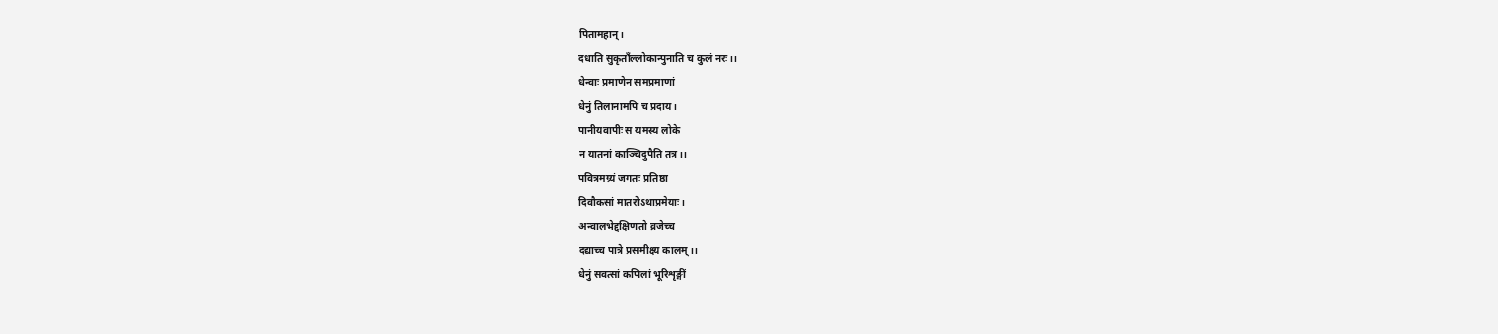पितामहान्।
दधाति सुकृताँल्लोकान्पुनाति च कुलं नरः।।
धेन्वाः प्रमाणेन समप्रमाणां
धेनुं तिलानामपि च प्रदाय।
पानीयवापीः स यमस्य लोके
न यातनां काञ्चिदुपैति तत्र।।
पवित्रमग्र्यं जगतः प्रतिष्ठा
दिवौकसां मातरोऽथाप्रमेयाः।
अन्वालभेद्दक्षिणतो व्रजेच्च
दद्याच्च पात्रे प्रसमीक्ष्य कालम्।।
धेनुं सवत्सां कपिलां भूरिशृङ्गीं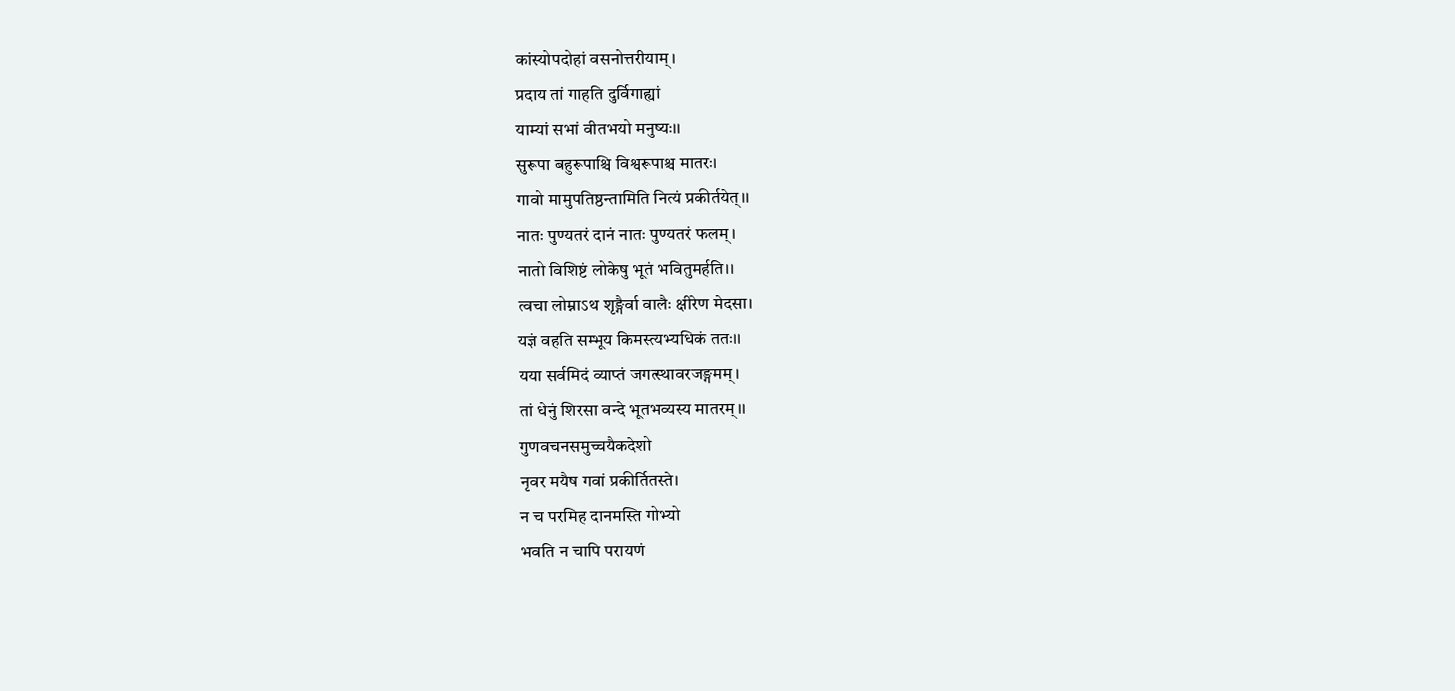कांस्योपदोहां वसनोत्तरीयाम्।
प्रदाय तां गाहति दुर्विगाह्यां
याम्यां सभां वीतभयो मनुष्यः।।
सुरूपा बहुरूपाश्चि विश्वरूपाश्च मातरः।
गावो मामुपतिष्ठन्तामिति नित्यं प्रकीर्तयेत्।।
नातः पुण्यतरं दानं नातः पुण्यतरं फलम्।
नातो विशिष्टं लोकेषु भूतं भवितुमर्हति।।
त्वचा लोम्नाऽथ शृङ्गैर्वा वालैः क्षीरेण मेदसा।
यज्ञं वहति सम्भूय किमस्त्यभ्यधिकं ततः।।
यया सर्वमिदं व्याप्तं जगत्स्थावरजङ्गमम्।
तां धेनुं शिरसा वन्दे भूतभव्यस्य मातरम्।।
गुणवचनसमुच्चयैकदेशो
नृवर मयैष गवां प्रकीर्तितस्ते।
न च परमिह दानमस्ति गोभ्यो
भवति न चापि परायणं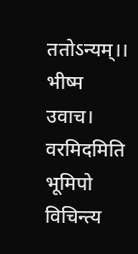ततोऽन्यम्।।
भीष्म उवाच।
वरमिदमिति भूमिपो विचिन्त्य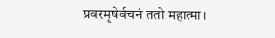प्रवरमृषेर्वचनं ततो महात्मा।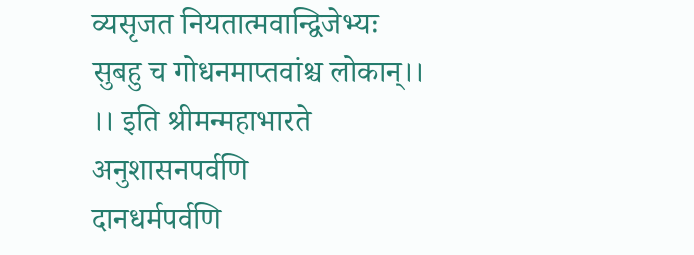व्यसृजत नियतात्मवान्द्विजेभ्यः
सुबहु च गोधनमाप्तवांश्च लोकान्।।
।। इति श्रीमन्महाभारते अनुशासनपर्वणि
दानधर्मपर्वणि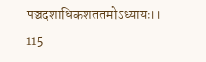पञ्चदशाधिकशततमोऽध्यायः।। 115